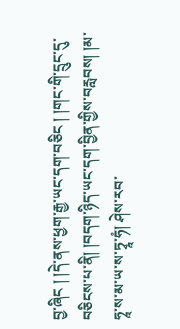བྱ་ཞིང ། །དེ་ནས་ཕྱག་རྒྱ་ཡང་དག་བཅིང ། །གང་གི་དྲུང་དུ་བཅིངས་པ་ནི། །བདག་ཉིད་ཡང་དག་བྱིན་གྱིས་བརླབས། །མ་ཧཱ་ས་མ་ཡ་ས་ཏྭཱ་ཧཾ། ཤེས་རབ་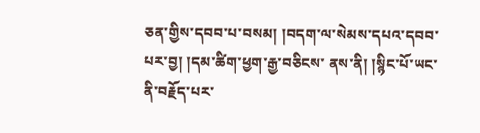ཅན་གྱིས་དབབ་པ་བསམ། །བདག་ལ་སེམས་དཔའ་དབབ་པར་བྱ། །དམ་ཚིག་ཕྱག་རྒྱ་བཅིངས་ ནས་ནི། །སྙིང་པོ་ཡང་ནི་བརྗོད་པར་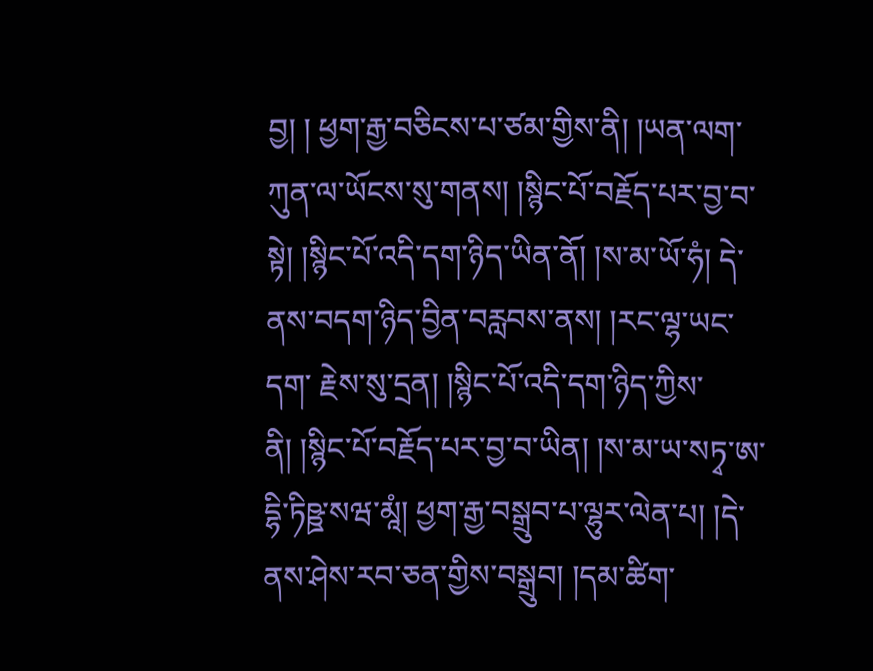བྱ། ། ཕྱག་རྒྱ་བཅིངས་པ་ཙམ་གྱིས་ནི། །ཡན་ལག་ཀུན་ལ་ཡོངས་སུ་གནས། །སྙིང་པོ་བརྗོད་པར་བྱ་བ་སྟེ། །སྙིང་པོ་འདི་དག་ཉིད་ཡིན་ནོ། །ས་མ་ཡོ་ཧཾ། དེ་ནས་བདག་ཉིད་བྱིན་བརླབས་ནས། །རང་ལྷ་ཡང་དག་ རྗེས་སུ་དྲན། །སྙིང་པོ་འདི་དག་ཉིད་ཀྱིས་ནི། །སྙིང་པོ་བརྗོད་པར་བྱ་བ་ཡིན། །ས་མ་ཡ་སཏྭ་ཨ་དྷི་ཏིཥྛ་སཝ་མཱཾ། ཕྱག་རྒྱ་བསྒྲུབ་པ་ལྷུར་ལེན་པ། །དེ་ནས་ཤེས་རབ་ཅན་གྱིས་བསྒྲུབ། །དམ་ཚིག་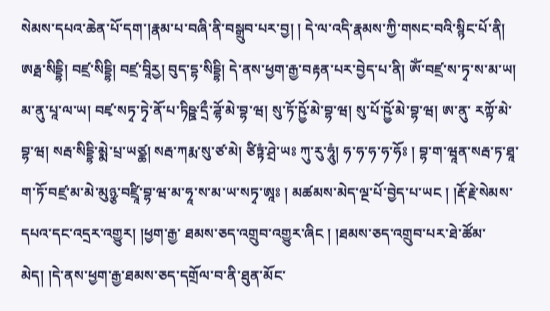སེམས་དཔའ་ཆེན་པོ་དག་།རྣམ་པ་བཞི་ནི་བསྒྲུབ་པར་བྱ། ། དེ་ལ་འདི་རྣམས་ཀྱི་གསང་བའི་སྙིང་པོ་ནི། ཨརྠ་སིདྡྷི། བཛྲ་སིདྡྷི། བཛྲ་བཱིརྱ། བུད་དྷ་སིདྡྷི། དེ་ནས་ཕྱག་རྒྱ་བརྟན་པར་བྱེད་པ་ནི། ཨོཾ་བཛྲ་ས་ཏྭ་ས་མ་ཡ། མ་ནུ་པཱ་ལ་ཡ། བཛྭ་སཏྭ་ཏྭེ་ནོ་པ་ཏིཥྛ་དྲྀ་ཌྷོ་མེ་བྷ་ཝ། སུ་ཏོ་ཥྱོ་མེ་བྷ་ཝ། སུ་པོ་ཥྱོ་མེ་བྷ་ཝ། ཨ་ནུ་ རཀྟོ་མེ་བྷ་ཝ། སརྦ་སིདྡྷི་མྨེ་པྲ་ཡཙྪ། སརྦ་ཀརྨ་སུ་ཙ་མེ། ཙིཏྟཾ་ཤྲེ་ཡཿ ཀུ་རུ་ཧཱུཾ། ཧ་ཧ་ཧ་ཧ་ཧོཿ ། བྷ་ག་ཝཱན་སརྦ་ཏ་ཐཱ་ག་ཏོ་བཛྲ་མ་མེ་མུཉྩ་བཛྲཱི་བྷ་ཝ་མ་ཧཱ་ས་མ་ཡ་སཏྭ་ཨཱཿ ། མཚམས་མེད་ལྔ་པོ་བྱེད་པ་ཡང ། །རྡོ་རྗེ་སེམས་དཔའ་དང་འདྲར་འགྱུར། །ཕྱག་རྒྱ་ ཐམས་ཅད་འགྲུབ་འགྱུར་ཞིང ། །ཐམས་ཅད་འགྲུབ་པར་ཐེ་ཚོམ་མེད། །དེ་ནས་ཕྱག་རྒྱ་ཐམས་ཅད་དགྲོལ་བ་ནི་ཐུན་མོང་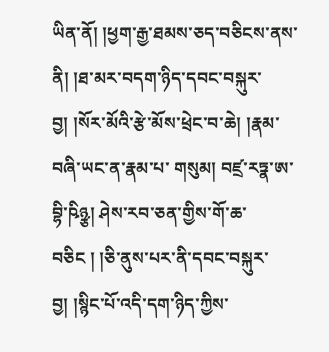ཡིན་ནོ། །ཕྱག་རྒྱ་ཐམས་ཅད་བཅིངས་ནས་ནི། །ཐ་མར་བདག་ཉིད་དབང་བསྐུར་བྱ། །སོར་མོའི་རྩེ་མོས་ཕྲེང་བ་ཆེ། །རྣམ་བཞི་ཡང་ན་རྣམ་པ་ གསུམ། བཛྲ་རཏྣ་ཨ་བྷི་ཥིཉྩ། ཤེས་རབ་ཅན་གྱིས་གོ་ཆ་བཅིང ། །ཅི་ནུས་པར་ནི་དབང་བསྐུར་བྱ། །སྙིང་པོ་འདི་དག་ཉིད་ཀྱིས་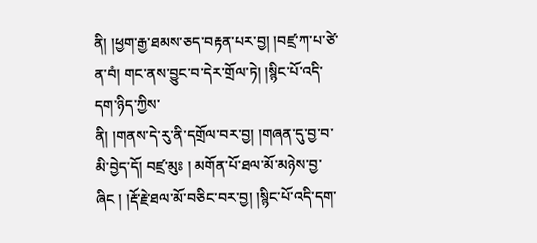ནི། །ཕྱག་རྒྱ་ཐམས་ཅད་བརྟན་པར་བྱ། །བཛྲ་ཀ་པ་ཙེ་ན་བཾ། གང་ནས་བྱུང་བ་དེར་གྲོལ་ཏེ། །སྙིང་པོ་འདི་དག་ཉིད་ཀྱིས་
ནི། །གནས་དེ་རུ་ནི་དགྲོལ་བར་བྱ། །གཞན་དུ་བྱ་བ་མི་བྱེད་དོ། བཛྲ་མུཿ ། མགོན་པོ་ཐལ་མོ་མཉེས་བྱ་ཞིང ། །རྡོ་རྗེ་ཐལ་མོ་བཅིང་བར་བྱ། །སྙིང་པོ་འདི་དག་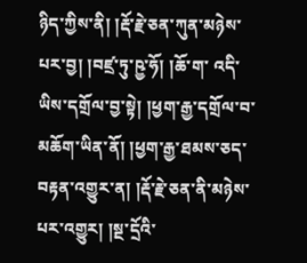ཉིད་ཀྱིས་ནི། །རྡོ་རྗེ་ཅན་ཀུན་མཉེས་པར་བྱ། །བཛྲ་ཏུ་ཥྱ་ཧོ། །ཆོ་ག་ འདི་ཡིས་དགྲོལ་བྱ་སྟེ། །ཕྱག་རྒྱ་དགྲོལ་བ་མཆོག་ཡིན་ནོ། །ཕྱག་རྒྱ་ཐམས་ཅད་བརྟན་འགྱུར་ན། །རྡོ་རྗེ་ཅན་ནི་མཉེས་པར་འགྱུར། །སྔ་དྲོའི་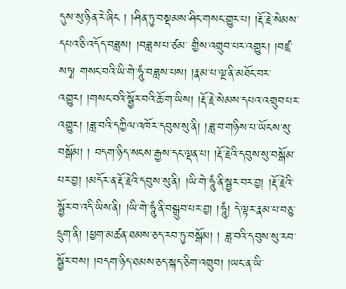དུས་སུ་ཉིན་རེ་ཞིང ། །ཤིན་ཏུ་བསྡམས་ཤིང་གསང་གྱུར་པ། །རྡོ་རྗེ་སེམས་དཔའ་ཅི་འདོད་བཟླས། །བཟླས་པ་ཙམ་ གྱིས་འགྲུབ་པར་འགྱུར། །བཛྲ་སཏྭ། གསང་བའི་ཡི་གེ་ཧཱུཾ་བཟླས་པས། །རྣམ་པ་ལྔ་ནི་མཐོང་བར་འགྱུར། །གསང་བའི་སྦྱོར་བའི་ཆོ་ག་ཡིས། །རྡོ་རྗེ་སེམས་དཔའ་འགྲུབ་པར་འགྱུར། །ཟླ་བའི་དཀྱིལ་འཁོར་དབུས་སུ་ནི། །ཟླ་བ་གཉིས་པ་ཡོངས་སུ་བསྒོམ། ། བདག་ཉིད་སངས་རྒྱས་དང་ལྡན་པ། །རྡོ་རྗེའི་དབུས་སུ་བསྒོམ་པར་བྱ། །མདོར་ན་རྡོ་རྗེའི་དབུས་སུ་ནི། །ཡི་གེ་ཧཱུཾ་ནི་སྦྱར་བར་བྱ། །རྡོ་རྗེའི་སྦྱོར་བ་འདི་ཡིས་ནི། །ཡི་གེ་ཧཱུཾ་ནི་བསྒྲུབ་པར་བྱ། །ཧཱུཾ། དེ་ལྟར་རྣམ་པ་བཅུ་དྲུག་ནི། །ཕྱག་མཚན་ཐམས་ཅད་རབ་ཏུ་བསྒོམ། ། ཟླ་བའི་དབུས་སུ་རབ་སྦྱོར་བས། །བདག་ཉིད་ཐམས་ཅད་སྐད་ཅིག་འགྲུབ། །ཡང་ན་ཡི་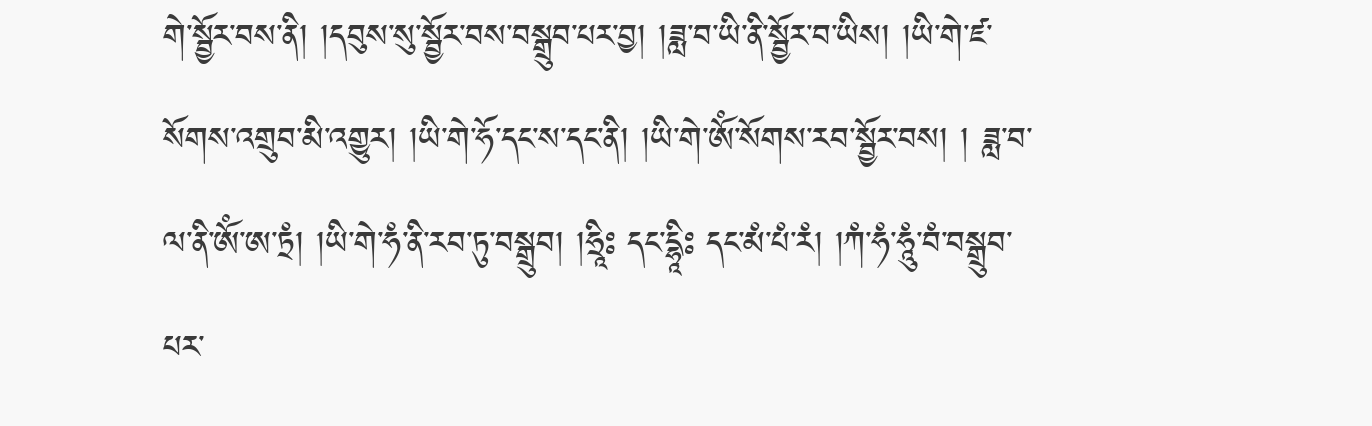གེ་སྦྱོར་བས་ནི། །དབུས་སུ་སྦྱོར་བས་བསྒྲུབ་པར་བྱ། །ཟླ་བ་ཡི་ནི་སྦྱོར་བ་ཡིས། །ཡི་གེ་ཛ་སོགས་འགྲུབ་མི་འགྱུར། །ཡི་གེ་ཧོ་དང་ས་དང་ནི། །ཡི་གེ་ཨོཾ་སོགས་རབ་སྦྱོར་བས། ། ཟླ་བ་ལ་ནི་ཨོཾ་ཨ་ཏྲཾ། །ཡི་གེ་ཧཾ་ནི་རབ་ཏུ་བསྒྲུབ། །ཧྲཱིཿ དང་དྷཱིཿ དང་མཾ་པཾ་རཾ། །ཀཾ་ཧཾ་ཧཱུཾ་བཾ་བསྒྲུབ་པར་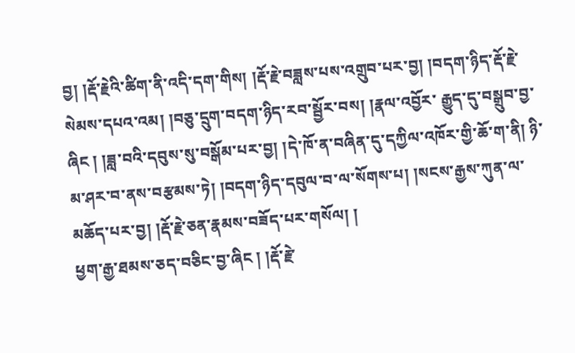བྱ། །རྡོ་རྗེའི་ཚིག་ནི་འདི་དག་གིས། །རྡོ་རྗེ་བཟླས་པས་འགྲུབ་པར་བྱ། །བདག་ཉིད་རྡོ་རྗེ་སེམས་དཔའ་འམ། །བཅུ་དྲུག་བདག་ཉིད་རབ་སྦྱོར་བས། །རྣལ་འབྱོར་ རྒྱུད་དུ་བསྒྲུབ་བྱ་ཞིང ། །ཟླ་བའི་དབུས་སུ་བསྒོམ་པར་བྱ། །དེ་ཁོ་ན་བཞིན་དུ་དཀྱིལ་འཁོར་གྱི་ཆོ་ག་ནི། ཉི་མ་ཤར་བ་ནས་བརྩམས་ཏེ། །བདག་ཉིད་དབུལ་བ་ལ་སོགས་པ། །སངས་རྒྱས་ཀུན་ལ་མཆོད་པར་བྱ། །རྡོ་རྗེ་ཅན་རྣམས་བཟོད་པར་གསོལ། །
ཕྱག་རྒྱ་ཐམས་ཅད་བཅིང་བྱ་ཞིང ། །རྡོ་རྗེ་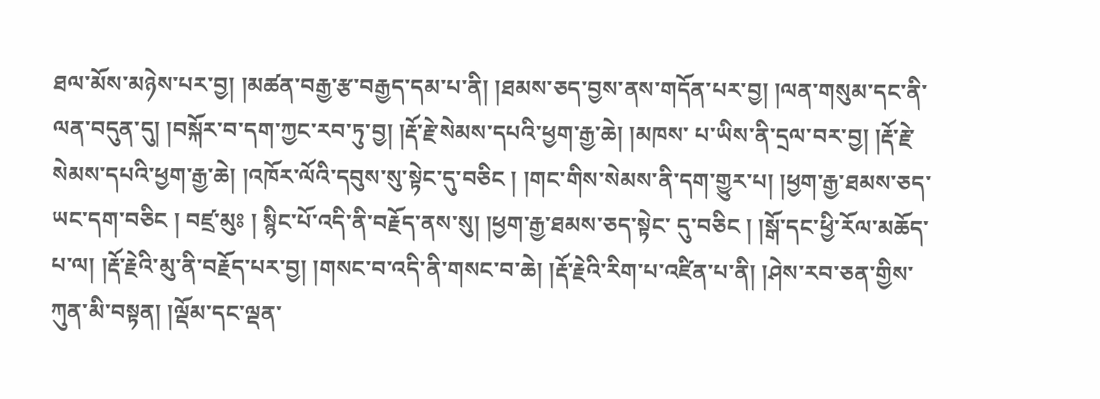ཐལ་མོས་མཉེས་པར་བྱ། །མཚན་བརྒྱ་རྩ་བརྒྱད་དམ་པ་ནི། །ཐམས་ཅད་བྱས་ནས་གདོན་པར་བྱ། །ལན་གསུམ་དང་ནི་ལན་བདུན་དུ། །བསྐོར་བ་དག་ཀྱང་རབ་ཏུ་བྱ། །རྡོ་རྗེ་སེམས་དཔའི་ཕྱག་རྒྱ་ཆེ། །མཁས་ པ་ཡིས་ནི་དྲལ་བར་བྱ། །རྡོ་རྗེ་སེམས་དཔའི་ཕྱག་རྒྱ་ཆེ། །འཁོར་ལོའི་དབུས་སུ་སྟེང་དུ་བཅིང ། །གང་གིས་སེམས་ནི་དག་གྱུར་པ། །ཕྱག་རྒྱ་ཐམས་ཅད་ཡང་དག་བཅིང ། བཛྲ་མུཿ ། སྙིང་པོ་འདི་ནི་བརྗོད་ནས་སུ། །ཕྱག་རྒྱ་ཐམས་ཅད་སྟེང་ དུ་བཅིང ། །སྒོ་དང་ཕྱི་རོལ་མཆོད་པ་ལ། །རྡོ་རྗེའི་མུ་ནི་བརྗོད་པར་བྱ། །གསང་བ་འདི་ནི་གསང་བ་ཆེ། །རྡོ་རྗེའི་རིག་པ་འཛིན་པ་ནི། །ཤེས་རབ་ཅན་གྱིས་ཀུན་མི་བསྟན། །ལྡོམ་དང་ལྡན་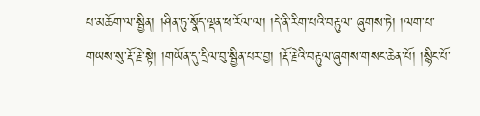པ་མཆོག་ལ་སྦྱིན། །ཤིན་ཏུ་སྣོད་ལྡན་ཕ་རོལ་ལ། །དེ་ནི་རིག་པའི་བརྟུལ་ ཞུགས་ཏེ། །ལག་པ་གཡས་སུ་རྡོ་རྗེ་སྟེ། །གཡོན་དུ་དྲིལ་བུ་སྦྱིན་པར་བྱ། །རྡོ་རྗེའི་བརྟུལ་ཞུགས་གསང་ཆེན་པོ། །སྙིང་པོ་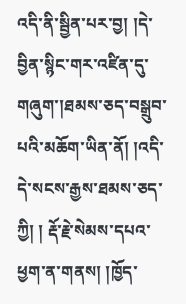འདི་ནི་སྦྱིན་པར་བྱ། །དེ་བྱིན་སྙིང་གར་འཛིན་དུ་གཞུག་།ཐམས་ཅད་བསྒྲུབ་པའི་མཆོག་ཡིན་ནོ། །འདི་དེ་སངས་རྒྱས་ཐམས་ཅད་ཀྱི། ། རྡོ་རྗེ་སེམས་དཔའ་ཕྱག་ན་གནས། །ཁྱོད་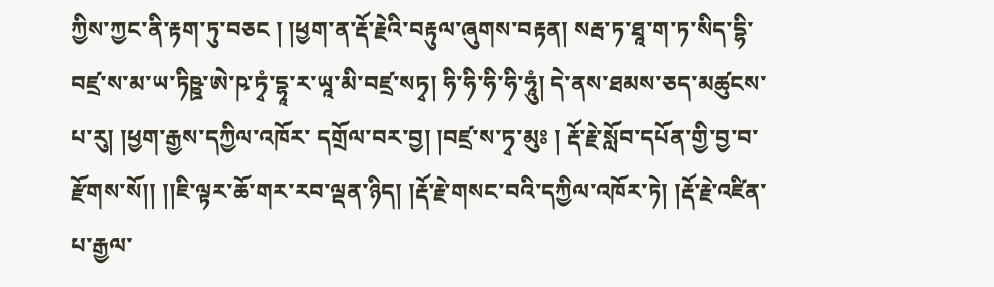ཀྱིས་ཀྱང་ནི་རྟག་ཏུ་བཅང ། །ཕྱག་ན་རྡོ་རྗེའི་བརྟུལ་ཞུགས་བརྟན། སརྦ་ཏ་ཐཱ་ག་ཏ་སིད་དྷི་བཛྲ་ས་མ་ཡ་ཏིཥྛ་ཨེ་ཥ་ཏྭཾ་དྷཱ་ར་ཡཱ་མི་བཛྲ་སཏྭ། ཧི་ཧི་ཧི་ཧི་ཧཱུཾ། དེ་ནས་ཐམས་ཅད་མཚུངས་པ་རུ། །ཕྱག་རྒྱས་དཀྱིལ་འཁོར་ དགྲོལ་བར་བྱ། །བཛྲ་ས་ཏྭ་མུཿ ། རྡོ་རྗེ་སློབ་དཔོན་གྱི་བྱ་བ་རྫོགས་སོ།། །།ཇི་ལྟར་ཆོ་གར་རབ་ལྡན་ཉིད། །རྡོ་རྗེ་གསང་བའི་དཀྱིལ་འཁོར་ཏེ། །རྡོ་རྗེ་འཛིན་པ་རྒྱལ་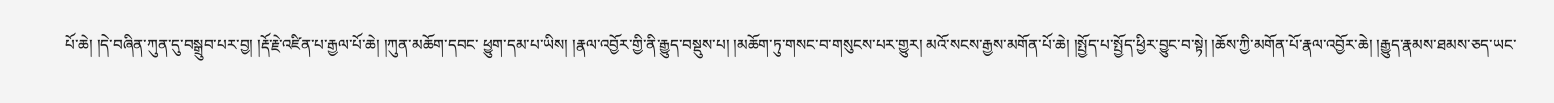པོ་ཆེ། །དེ་བཞིན་ཀུན་དུ་བསྒྲུབ་པར་བྱ། །རྡོ་རྗེ་འཛིན་པ་རྒྱལ་པོ་ཆེ། །ཀུན་མཆོག་དབང་ ཕྱུག་དམ་པ་ཡིས། །རྣལ་འབྱོར་གྱི་ནི་རྒྱུད་བསྡུས་པ། །མཆོག་ཏུ་གསང་བ་གསུངས་པར་གྱུར། མའོ་སངས་རྒྱས་མགོན་པོ་ཆེ། །སྤྱོད་པ་སྤྱོད་ཕྱིར་བྱུང་བ་སྟེ། །ཆོས་ཀྱི་མགོན་པོ་རྣལ་འབྱོར་ཆེ། །རྒྱུད་རྣམས་ཐམས་ཅད་ཡང་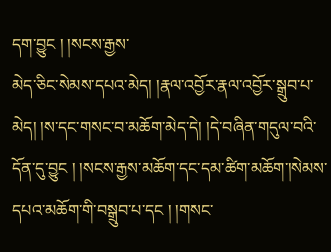དག་བྱུང ། །སངས་རྒྱས་
མེད་ཅིང་སེམས་དཔའ་མེད། །རྣལ་འབྱོར་རྣལ་འབྱོར་སྒྲུབ་པ་མེད། །ས་དང་གསང་བ་མཆོག་མེད་དེ། །དེ་བཞིན་གདུལ་བའི་དོན་དུ་བྱུང ། །སངས་རྒྱས་མཆོག་དང་དམ་ཚིག་མཆོག་།སེམས་དཔའ་མཆོག་གི་བསྒྲུབ་པ་དང ། །གསང་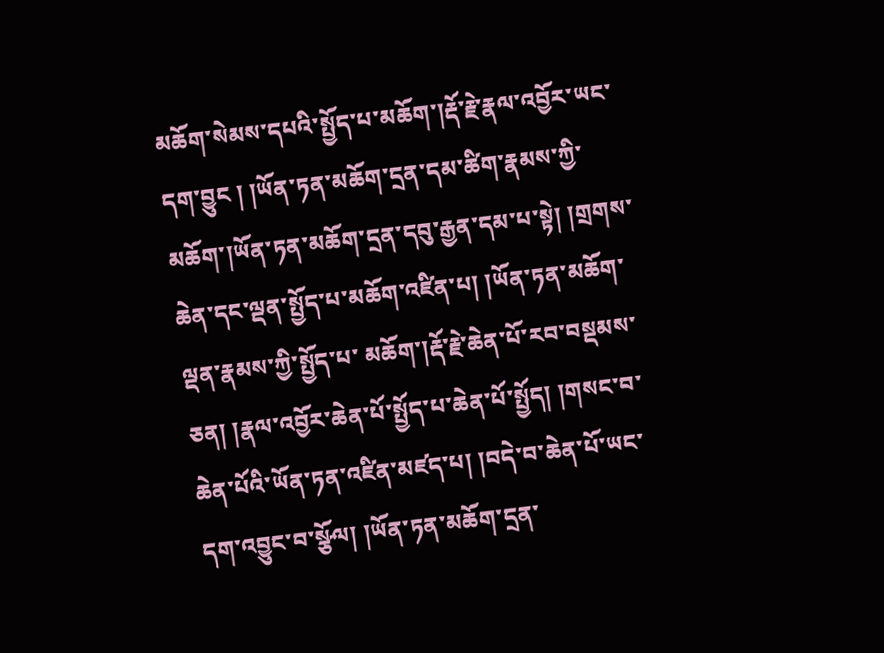མཆོག་སེམས་དཔའི་སྤྱོད་པ་མཆོག་།རྡོ་རྗེ་རྣལ་འབྱོར་ཡང་དག་བྱུང ། །ཡོན་ཏན་མཆོག་དྲན་དམ་ཚིག་རྣམས་ཀྱི་མཆོག་།ཡོན་ཏན་མཆོག་དྲན་དབུ་རྒྱན་དམ་པ་སྟེ། །གྲགས་ཆེན་དང་ལྡན་སྤྱོད་པ་མཆོག་འཛིན་པ། །ཡོན་ཏན་མཆོག་ལྡན་རྣམས་ཀྱི་སྤྱོད་པ་ མཆོག་།རྡོ་རྗེ་ཆེན་པོ་རབ་བསྡམས་ཅན། །རྣལ་འབྱོར་ཆེན་པོ་སྤྱོད་པ་ཆེན་པོ་སྤྱོད། །གསང་བ་ཆེན་པོའི་ཡོན་ཏན་འཛིན་མཛད་པ། །བདེ་བ་ཆེན་པོ་ཡང་དག་འབྱུང་བ་སྩོལ། །ཡོན་ཏན་མཆོག་དྲན་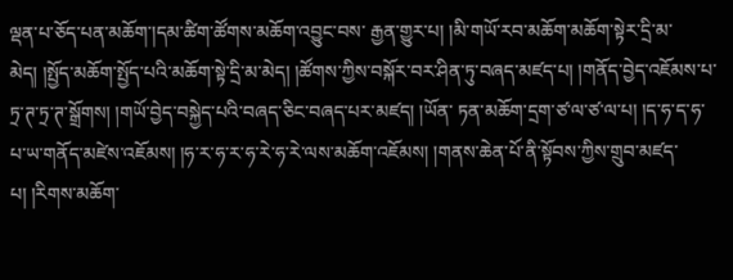ལྡན་པ་ཅོད་པན་མཆོག་།དམ་ཚིག་ཚོགས་མཆོག་འབྱུང་བས་ རྒྱན་གྱུར་པ། །མི་གཡོ་རབ་མཆོག་མཆོག་སྟེར་དྲི་མ་མེད། །སྤྱོད་མཆོག་སྤྱོད་པའི་མཆོག་སྟེ་དྲི་མ་མེད། །ཚོགས་ཀྱིས་བསྐོར་བར་ཤིན་ཏུ་བཞད་མཛད་པ། །གནོད་བྱེད་འཇོམས་པ་ཏྲ་ཊ་ཏྲ་ཊ་སྒྲོགས། །གཡོ་བྱེད་བསྐྱེད་པའི་བཞད་ཅིང་བཞད་པར་མཛད། །ཡོན་ ཏན་མཆོག་དྲག་ཙ་ལ་ཙ་ལ་པ། །ད་ཧ་ད་ཧ་པ་ཡ་གནོད་མཛེས་འཇོམས། །ཧ་ར་ཧ་ར་ཧ་རེ་ཧ་རེ་ལས་མཆོག་འཇོམས། །གནས་ཆེན་པོ་ནི་སྟོབས་ཀྱིས་གྲུབ་མཛད་པ། །རིགས་མཆོག་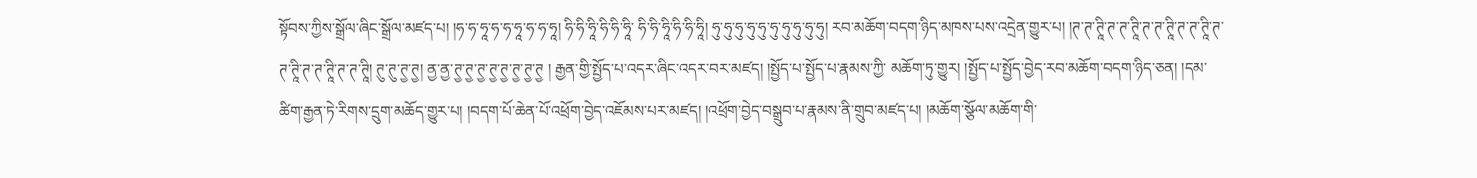སྟོབས་ཀྱིས་སྒྲོལ་ཞིང་སྒྲོལ་མཛད་པ། །ཧ་ཧ་ཧཱ་ཧ་ཧ་ཧཱ་ཧ་ཧ་ཧཱ། ཧི་ཧི་ཧཱི་ཧི་ཧི་ཧཱི་ ཧི་ཧི་ཧཱི་ཧི་ཧི་ཧཱི། ཧུ་ཧུ་ཧུ་ཧུ་ཧུ་ཧུ་ཧུ་ཧུ་ཧུ་ཧུ། རབ་མཆོག་བདག་ཉིད་མཁས་པས་འདྲེན་གྱུར་པ། །ཊ་ཊ་ཊཱི་ཊ་ཊ་ཊཱི་ཊ་ཊ་ཊཱི་ཊ་ཊ་ཊཱི་ཊ་ཊ་ཊཱི་ཊ་ཊ་ཊཱི་ཊ་ཊ་ཊཱི། ཊུ་ཊུ་ཊྱ་ཊྱ། ནྱ་ནྱ་ཊྱ་ཊྱ་ཊྱ་ཊྱ་ཊྱ་ཊྱ་ཊྱ་ཊྱ ། རྒྱན་གྱི་སྤྱོད་པ་འདར་ཞིང་འདར་བར་མཛད། །སྤྱོད་པ་སྤྱོད་པ་རྣམས་ཀྱི་ མཆོག་ཏུ་གྱུར། །སྤྱོད་པ་སྤྱོད་བྱེད་རབ་མཆོག་བདག་ཉིད་ཅན། །དམ་ཚིག་རྒྱན་ཏེ་རིགས་དྲུག་མཆོད་གྱུར་པ། །བདག་པོ་ཆེན་པོ་འཕྲོག་བྱེད་འཇོམས་པར་མཛད། །འཕྲོག་བྱེད་བསྒྲུབ་པ་རྣམས་ནི་གྲུབ་མཛད་པ། །མཆོག་སྩོལ་མཆོག་གི་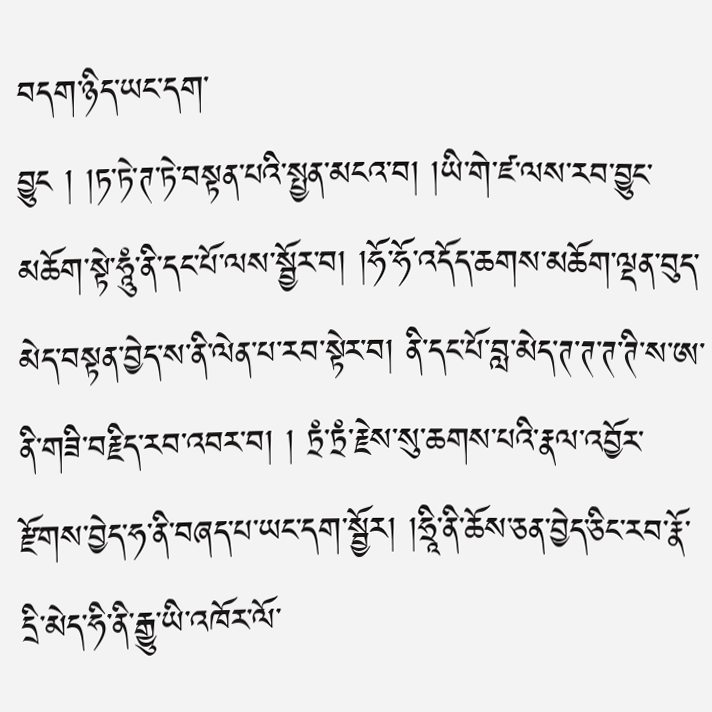བདག་ཉིད་ཡང་དག་
བྱུང ། །ཏ་ཏེ་ཊ་ཏེ་བསྟན་པའི་སྤྱན་མངའ་བ། །ཡི་གེ་ཛ་ལས་རབ་བྱུང་མཆོག་སྟེ་ཧཱུཾ་ནི་དང་པོ་ལས་སྦྱོར་བ། །ཧོ་ཧོ་འདོད་ཆགས་མཆོག་ལྡན་བུད་མེད་བསྟན་བྱེད་ས་ནི་ལེན་པ་རབ་སྟེར་བ། ནི་དང་པོ་བླ་མེད་ཊ་ཊ་ཊ་ཊི་ས་ཨ་ནི་གཟི་བརྗིད་རབ་འབར་བ། ། ཏྲཾ་ཏྲཾ་རྗེས་སུ་ཆགས་པའི་རྣལ་འབྱོར་རྫོགས་བྱེད་ཧ་ནི་བཞད་པ་ཡང་དག་སྦྱོར། །ཧྲཱི་ནི་ཆོས་ཅན་བྱེད་ཅིང་རབ་རྣོ་དྲི་མེད་ཧི་ནི་རྒྱུ་ཡི་འཁོར་ལོ་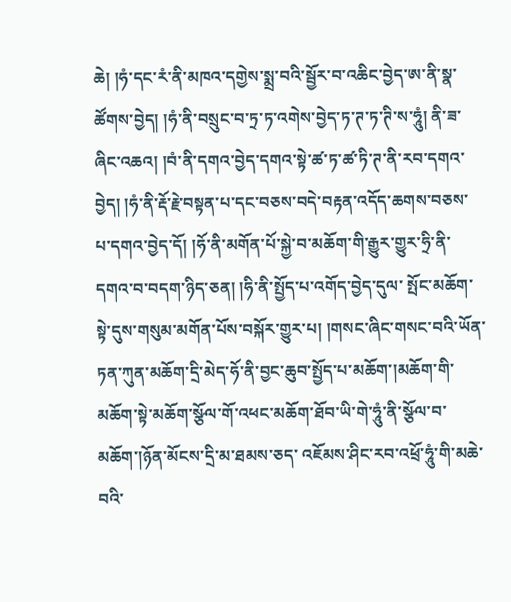ཆེ། །ཧཾ་དང་རཾ་ནི་མཁའ་དགྱེས་སྨྲ་བའི་སྦྱོར་བ་འཆིང་བྱེད་ཨ་ནི་སྣ་ཚོགས་བྱེད། །ཧཾ་ནི་བསྲུང་བ་ཏྲ་ཏ་འགེས་བྱེད་ཏ་ཊ་ཏ་ཊི་ས་ཧཱུཾ། ནི་ཟ་ཞིང་འཆའ། །བཾ་ནི་དགའ་བྱེད་དགའ་སྟེ་ཚ་ཏ་ཚ་ཏི་ཊ་ནི་རབ་དགའ་བྱེད། །ཧཾ་ནི་རྡོ་རྗེ་བསྟན་པ་དང་བཅས་བདེ་བརྟན་འདོད་ཆགས་བཅས་པ་དགའ་བྱེད་དོ། །ཧོ་ནི་མགོན་པོ་སྐྱེ་བ་མཆོག་གི་རྒྱུར་གྱུར་ཧྲི་ནི་དགའ་བ་བདག་ཉིད་ཅན། །ཧི་ནི་སྤྱོད་པ་འགོད་བྱེད་དུལ་ སྤོང་མཆོག་སྟེ་དུས་གསུམ་མགོན་པོས་བསྐོར་གྱུར་པ། །གསང་ཞིང་གསང་བའི་ཡོན་ཏན་ཀུན་མཆོག་དྲི་མེད་ཧོ་ནི་བྱང་ཆུབ་སྤྱོད་པ་མཆོག་།མཆོག་གི་མཆོག་སྟེ་མཆོག་སྩོལ་གོ་འཕང་མཆོག་ཐོབ་ཡི་གེ་ཧཱུཾ་ནི་སྩོལ་བ་མཆོག་།ཉོན་མོངས་དྲི་མ་ཐམས་ཅད་ འཇོམས་ཤིང་རབ་འཕྲོ་ཧཱུཾ་གི་མཆེ་བའི་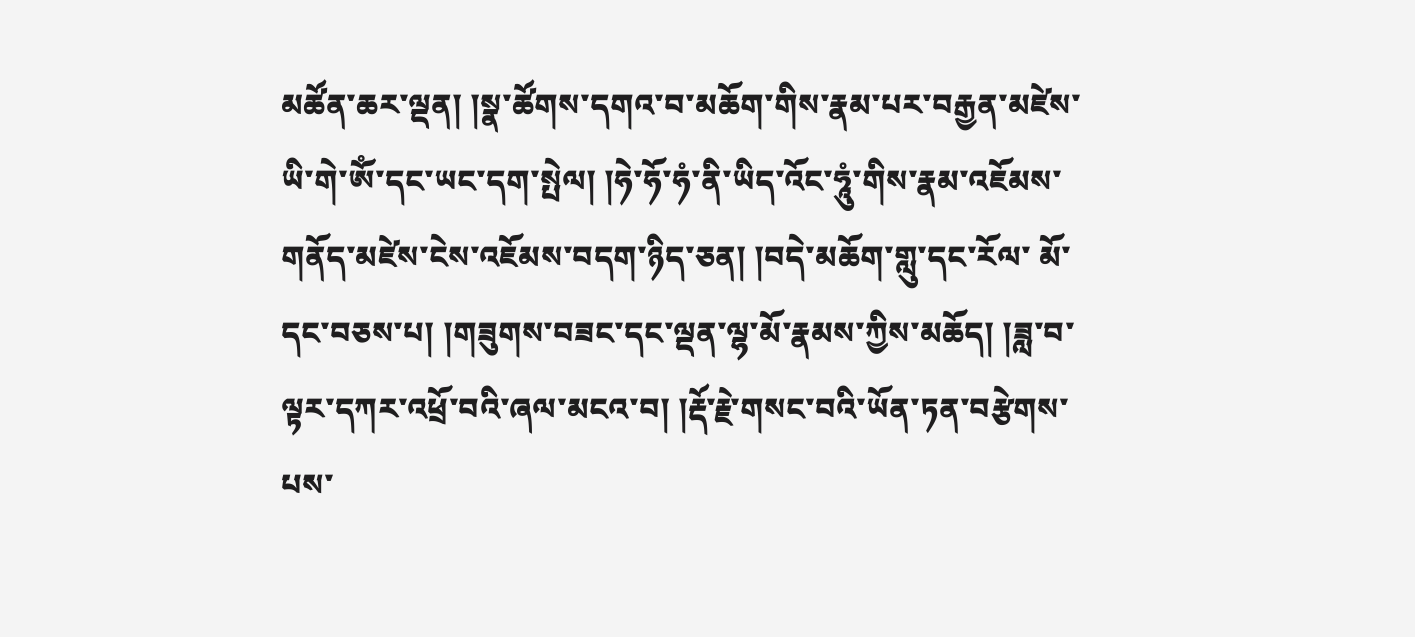མཚོན་ཆར་ལྡན། །སྣ་ཚོགས་དགའ་བ་མཆོག་གིས་རྣམ་པར་བརྒྱན་མཛེས་ཡི་གེ་ཨོཾ་དང་ཡང་དག་སྤེལ། །ཧེ་ཧོ་ཧཾ་ནི་ཡིད་འོང་ཧཱུཾ་གིས་རྣམ་འཇོམས་གནོད་མཛེས་ངེས་འཇོམས་བདག་ཉིད་ཅན། །བདེ་མཆོག་གླུ་དང་རོལ་ མོ་དང་བཅས་པ། །གཟུགས་བཟང་དང་ལྡན་ལྷ་མོ་རྣམས་ཀྱིས་མཆོད། །ཟླ་བ་ལྟར་དཀར་འཕྲོ་བའི་ཞལ་མངའ་བ། །རྡོ་རྗེ་གསང་བའི་ཡོན་ཏན་བརྩེགས་པས་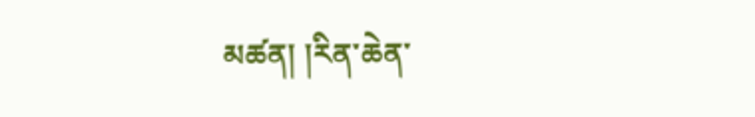མཚན། །རིན་ཆེན་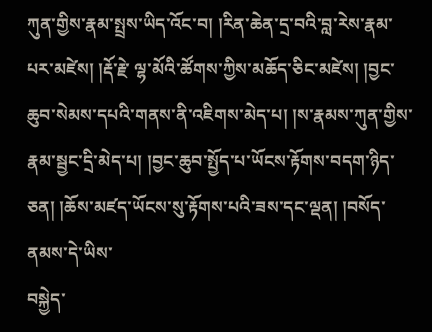ཀུན་གྱིས་རྣམ་སྤྲས་ཡིད་འོང་བ། །རིན་ཆེན་དྲ་བའི་བླ་རེས་རྣམ་པར་མཛེས། །རྡོ་རྗེ་ ལྷ་མོའི་ཚོགས་ཀྱིས་མཆོད་ཅིང་མཛེས། །བྱང་ཆུབ་སེམས་དཔའི་གནས་ནི་འཇིགས་མེད་པ། །ས་རྣམས་ཀུན་གྱིས་རྣམ་སྦྱང་དྲི་མེད་པ། །བྱང་ཆུབ་སྤྱོད་པ་ཡོངས་རྟོགས་བདག་ཉིད་ཅན། །ཆོས་མཛད་ཡོངས་སུ་རྟོགས་པའི་ཟས་དང་ལྡན། །བསོད་ནམས་དེ་ཡིས་
བསྐྱེད་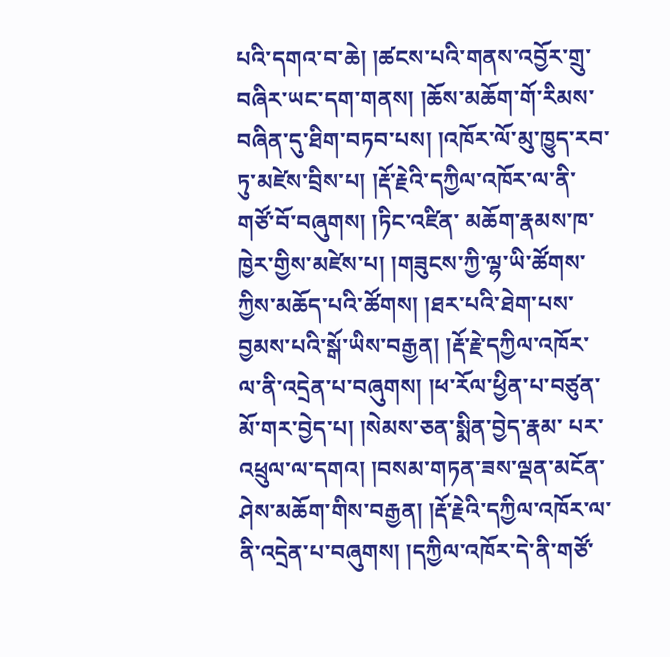པའི་དགའ་བ་ཆེ། །ཚངས་པའི་གནས་འབྱོར་གྲུ་བཞིར་ཡང་དག་གནས། །ཆོས་མཆོག་གོ་རིམས་བཞིན་དུ་ཐིག་བཏབ་པས། །འཁོར་ལོ་མུ་ཁྱུད་རབ་ཏུ་མཛེས་བྲིས་པ། །རྡོ་རྗེའི་དཀྱིལ་འཁོར་ལ་ནི་གཙོ་བོ་བཞུགས། །ཏིང་འཛིན་ མཆོག་རྣམས་ཁ་ཁྱེར་གྱིས་མཛེས་པ། །གཟུངས་ཀྱི་ལྷ་ཡི་ཚོགས་ཀྱིས་མཆོད་པའི་ཚོགས། །ཐར་པའི་ཐེག་པས་བྱམས་པའི་སྒོ་ཡིས་བརྒྱན། །རྡོ་རྗེ་དཀྱིལ་འཁོར་ལ་ནི་འདྲེན་པ་བཞུགས། །ཕ་རོལ་ཕྱིན་པ་བཙུན་མོ་གར་བྱེད་པ། །སེམས་ཅན་སྨིན་བྱེད་རྣམ་ པར་འཕྲུལ་ལ་དགའ། །བསམ་གཏན་ཟས་ལྡན་མངོན་ཤེས་མཆོག་གིས་བརྒྱན། །རྡོ་རྗེའི་དཀྱིལ་འཁོར་ལ་ནི་འདྲེན་པ་བཞུགས། །དཀྱིལ་འཁོར་དེ་ནི་གཙོ་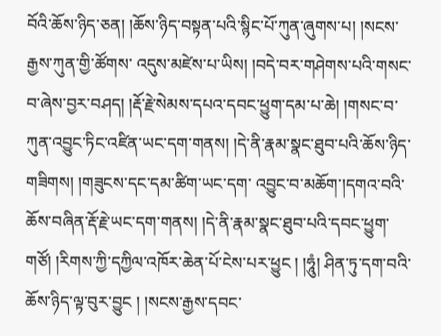བོའི་ཆོས་ཉིད་ཅན། །ཆོས་ཉིད་བསྟན་པའི་སྙིང་པོ་ཀུན་ཞུགས་པ། །སངས་རྒྱས་ཀུན་གྱི་ཚོགས་ འདུས་མཛེས་པ་ཡིས། །བདེ་བར་གཤེགས་པའི་གསང་བ་ཞེས་བྱར་བཤད། །རྡོ་རྗེ་སེམས་དཔའ་དབང་ཕྱུག་དམ་པ་ཆེ། །གསང་བ་ཀུན་འབྱུང་ཏིང་འཛིན་ཡང་དག་གནས། །དེ་ནི་རྣམ་སྣང་ཐུབ་པའི་ཆོས་ཉིད་གཟིགས། །གཟུངས་དང་དམ་ཚིག་ཡང་དག་ འབྱུང་བ་མཆོག་།དགའ་བའི་ཆོས་བཞིན་རྡོ་རྗེ་ཡང་དག་གནས། །དེ་ནི་རྣམ་སྣང་ཐུབ་པའི་དབང་ཕྱུག་གཙོ། །རིགས་ཀྱི་དཀྱིལ་འཁོར་ཆེན་པོ་ངེས་པར་ཕྱུང ། །ཧཱུཾ། ཤིན་ཏུ་དག་བའི་ཆོས་ཉིད་ལྟ་བུར་བྱུང ། །སངས་རྒྱས་དབང་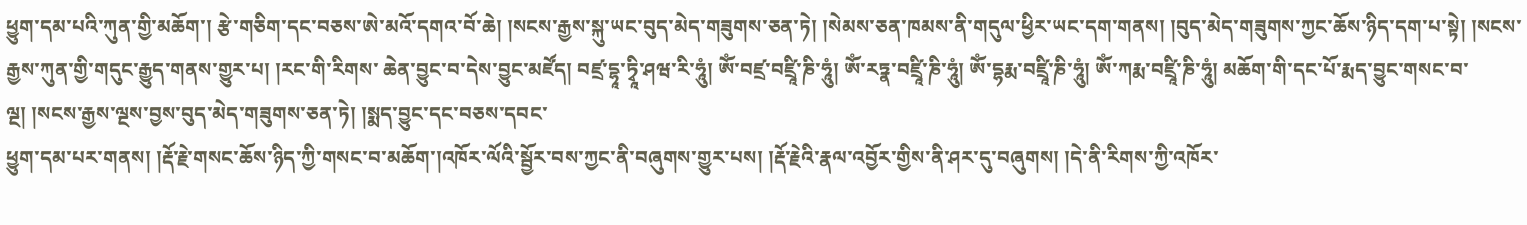ཕྱུག་དམ་པའི་ཀུན་གྱི་མཆོག་། རྩེ་གཅིག་དང་བཅས་ཨེ་མའོ་དགའ་བོ་ཆེ། །སངས་རྒྱས་སྐུ་ཡང་བུད་མེད་གཟུགས་ཅན་ཏེ། །སེམས་ཅན་ཁམས་ནི་གདུལ་ཕྱིར་ཡང་དག་གནས། །བུད་མེད་གཟུགས་ཀྱང་ཆོས་ཉིད་དག་པ་སྟེ། །སངས་རྒྱས་ཀུན་གྱི་གདུང་རྒྱུད་གནས་གྱུར་པ། །རང་གི་རིགས་ ཆེན་བྱུང་བ་དེས་བྱུང་མཛོད། བཛྲ་དྷཱ་ཏྭཱི་ཤཝ་རི་ཧཱུཾ། ཨོཾ་བཛྲ་བཛྲཱི་ཎི་ཧཱུཾ། ཨོཾ་རཏྣ་བཛྲཱི་ཎི་ཧཱུཾ། ཨོཾ་དྷརྨ་བཛྲཱི་ཎི་ཧཱུཾ། ཨོཾ་ཀརྨ་བཛྲཱི་ཎི་ཧཱུཾ། མཆོག་གི་དང་པོ་རྨད་བྱུང་གསང་བ་ལྔ། །སངས་རྒྱས་ལྔས་བྱས་བུད་མེད་གཟུགས་ཅན་ཏེ། །སྨད་བྱུང་དང་བཅས་དབང་
ཕྱུག་དམ་པར་གནས། །རྡོ་རྗེ་གསང་ཆོས་ཉིད་ཀྱི་གསང་བ་མཆོག་།འཁོར་ལོའི་སྦྱོར་བས་ཀྱང་ནི་བཞུགས་གྱུར་པས། །རྡོ་རྗེའི་རྣལ་འབྱོར་གྱིས་ནི་ཤར་དུ་བཞུགས། །དེ་ནི་རིགས་ཀྱི་འཁོར་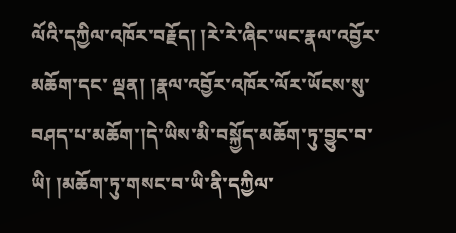ལོའི་དཀྱིལ་འཁོར་བརྗོད། །རེ་རེ་ཞིང་ཡང་རྣལ་འབྱོར་མཆོག་དང་ ལྡན། །རྣལ་འབྱོར་འཁོར་ལོར་ཡོངས་སུ་བཤད་པ་མཆོག་།དེ་ཡིས་མི་བསྐྱོད་མཆོག་ཏུ་བྱུང་བ་ཡི། །མཆོག་ཏུ་གསང་བ་ཡི་ནི་དཀྱིལ་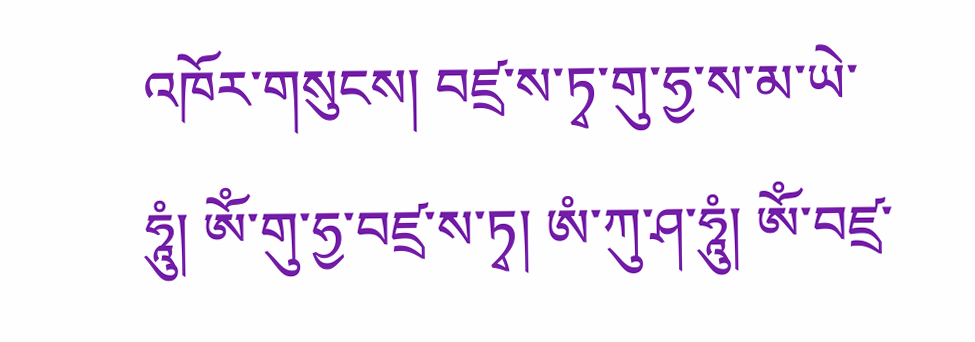འཁོར་གསུངས། བཛྲ་ས་ཏྭ་གུ་ཧྱ་ས་མ་ཡེ་ཧཱུཾ། ཨོཾ་གུ་ཧྱ་བཛྲ་ས་ཏྭ། ཨཾ་ཀུ་ཤ་ཧཱུཾ། ཨོཾ་བཛྲ་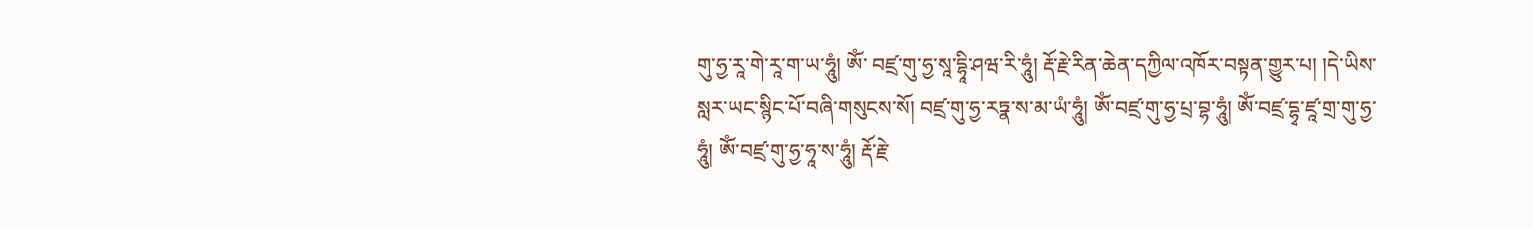གུ་ཧྱ་རཱ་གེ་རཱ་ག་ཡ་ཧཱུཾ། ཨོཾ་ བཛྲ་གུ་ཧྱ་སཱ་དྷཱི་ཤཝ་རི་ཧཱུཾ། རྡོ་རྗེ་རིན་ཆེན་དཀྱིལ་འཁོར་བསྟན་གྱུར་པ། །དེ་ཡིས་སླར་ཡང་སྙིང་པོ་བཞི་གསུངས་སོ། བཛྲ་གུ་ཧྱ་རཏྣ་ས་མ་ཡཾ་ཧཱུཾ། ཨོཾ་བཛྲ་གུ་ཧྱ་པྲ་བྷ་ཧཱུཾ། ཨོཾ་བཛྲ་དྷྭ་ཛཱ་གྲ་གུ་ཧྱ་ཧཱུཾ། ཨོཾ་བཛྲ་གུ་ཧྱ་ཧཱ་ས་ཧཱུཾ། རྡོ་རྗེ་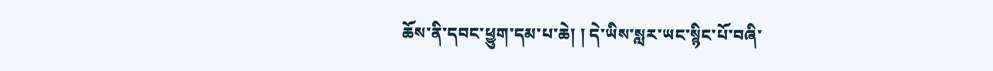ཆོས་ནི་དབང་ཕྱུག་དམ་པ་ཆེ། ། དེ་ཡིས་སླར་ཡང་སྙིང་པོ་བཞི་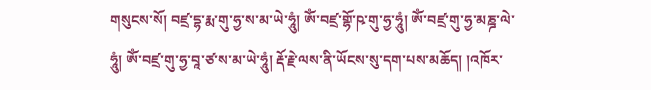གསུངས་སོ། བཛྲ་དྷ་རྨ་གུ་ཧྱ་ས་མ་ཡེ་ཧཱུཾ། ཨོཾ་བཛྲ་གྷོ་ཥ་གུ་ཧྱ་ཧཱུཾ། ཨོཾ་བཛྲ་གུ་ཧྱ་མཎྜ་ལེ་ཧཱུཾ། ཨོཾ་བཛྲ་གུ་ཧྱ་བཱ་ཙ་ས་མ་ཡེ་ཧཱུཾ། རྡོ་རྗེ་ལས་ནི་ཡོངས་སུ་དག་པས་མཆོད། །འཁོར་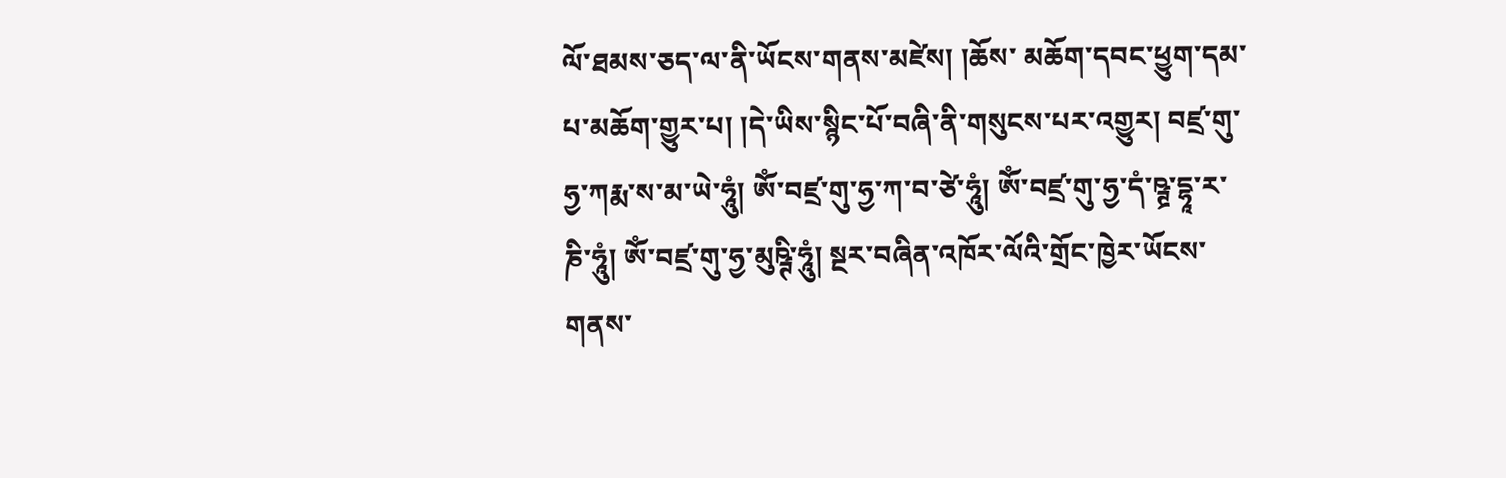ལོ་ཐམས་ཅད་ལ་ནི་ཡོངས་གནས་མཛེས། །ཆོས་ མཆོག་དབང་ཕྱུག་དམ་པ་མཆོག་གྱུར་པ། །དེ་ཡིས་སྙིང་པོ་བཞི་ནི་གསུངས་པར་འགྱུར། བཛྲ་གུ་ཧྱ་ཀརྨ་ས་མ་ཡེ་ཧཱུཾ། ཨོཾ་བཛྲ་གུ་ཧྱ་ཀ་བ་ཙེ་ཧཱུཾ། ཨོཾ་བཛྲ་གུ་ཧྱ་དཾ་ཥྚྲ་དྷཱ་ར་ཎི་ཧཱུཾ། ཨོཾ་བཛྲ་གུ་ཧྱ་མུཥྚི་ཧཱུཾ། སྔར་བཞིན་འཁོར་ལོའི་གྲོང་ཁྱེར་ཡོངས་གནས་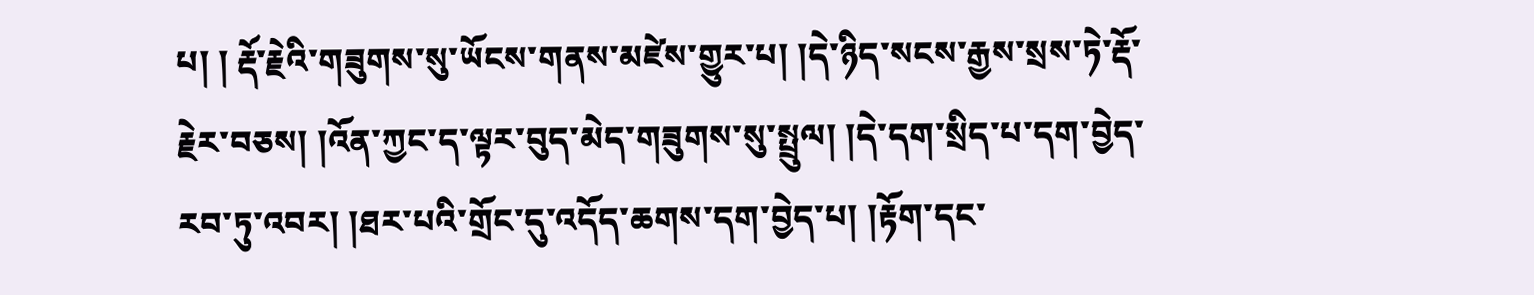པ། ། རྡོ་རྗེའི་གཟུགས་སུ་ཡོངས་གནས་མཛེས་གྱུར་པ། །དེ་ཉིད་སངས་རྒྱས་སྲས་ཏེ་རྡོ་རྗེར་བཅས། །འོན་ཀྱང་ད་ལྟར་བུད་མེད་གཟུགས་སུ་སྤྲུལ། །དེ་དག་སྲིད་པ་དག་བྱེད་རབ་ཏུ་འབར། །ཐར་པའི་གྲོང་དུ་འདོད་ཆགས་དག་བྱེད་པ། །རྟོག་དང་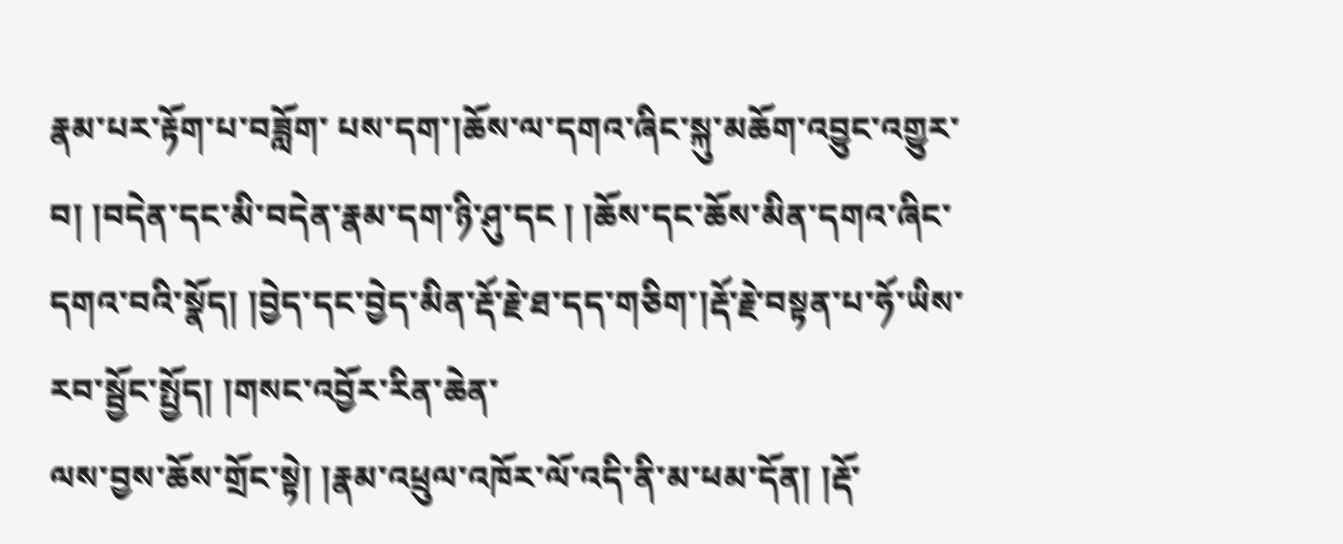རྣམ་པར་རྟོག་པ་བཟློག་ པས་དག་།ཆོས་ལ་དགའ་ཞིང་སྐུ་མཆོག་འབྱུང་འགྱུར་བ། །བདེན་དང་མི་བདེན་རྣམ་དག་ཉི་ཤུ་དང ། །ཆོས་དང་ཆོས་མིན་དགའ་ཞིང་དགའ་བའི་སྣོད། །བྱེད་དང་བྱེད་མིན་རྡོ་རྗེ་ཐ་དད་གཅིག་།རྡོ་རྗེ་བསྟན་པ་ཧོ་ཡིས་རབ་སྦྱོང་སྤྱོད། །གསང་འབྱོར་རིན་ཆེན་
ལས་བྱས་ཆོས་གྲོང་སྟེ། །རྣམ་འཕྲུལ་འཁོར་ལོ་འདི་ནི་མ་ཕམ་དོན། །རྡོ་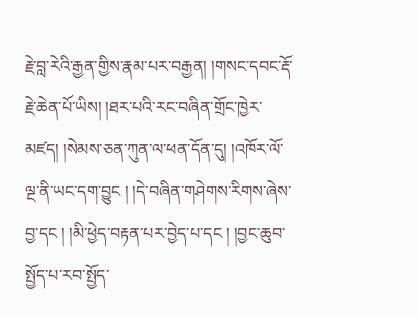རྗེ་བླ་རེའི་རྒྱན་གྱིས་རྣམ་པར་བརྒྱན། །གསང་དབང་རྡོ་རྗེ་ཆེན་པོ་ཡིས། །ཐར་པའི་རང་བཞིན་གྲོང་ཁྱེར་མཛད། །སེམས་ཅན་ཀུན་ལ་ཕན་དོན་དུ། །འཁོར་ལོ་ ལྔ་ནི་ཡང་དག་བྱུང ། །དེ་བཞིན་གཤེགས་རིགས་ཞེས་བྱ་དང ། །མི་ཕྱེད་བརྟན་པར་བྱེད་པ་དང ། །བྱང་ཆུབ་སྤྱོད་པ་རབ་སྤྱོད་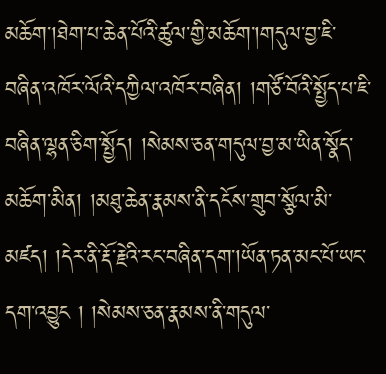མཆོག་།ཐེག་པ་ཆེན་པོའི་ཚུལ་གྱི་མཆོག་།གདུལ་བྱ་ཇི་བཞིན་འཁོར་ལོའི་དཀྱིལ་འཁོར་བཞིན། །གཙོ་བོའི་སྤྱོད་པ་ཇི་ བཞིན་ལྷན་ཅིག་སྤྱོད། །སེམས་ཅན་གདུལ་བྱ་མ་ཡིན་སྣོད་མཆོག་མིན། །མཐུ་ཆེན་རྣམས་ནི་དངོས་གྲུབ་སྩོལ་མི་མཛད། །དེར་ནི་རྡོ་རྗེའི་རང་བཞིན་དག་།ཡོན་ཏན་མང་པོ་ཡང་དག་འབྱུང ། །སེམས་ཅན་རྣམས་ནི་གདུལ་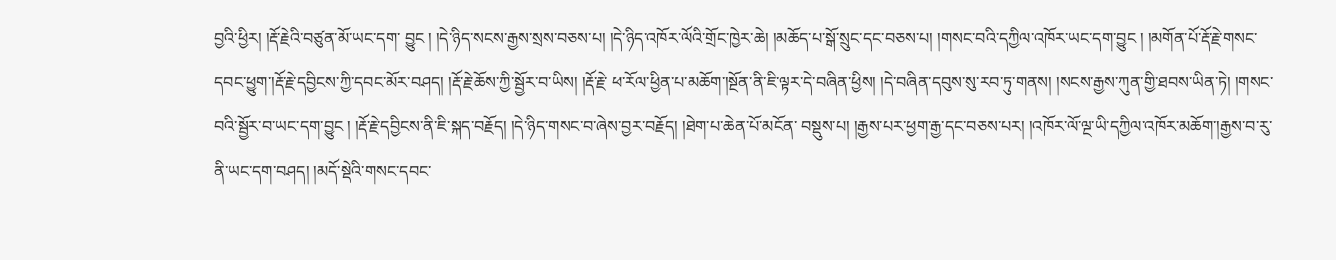བྱའི་ཕྱིར། །རྡོ་རྗེའི་བཙུན་མོ་ཡང་དག་ བྱུང ། །དེ་ཉིད་སངས་རྒྱས་སྲས་བཅས་པ། །དེ་ཉིད་འཁོར་ལོའི་གྲོང་ཁྱེར་ཆེ། །མཆོད་པ་སྒོ་སྲུང་དང་བཅས་པ། །གསང་བའི་དཀྱིལ་འཁོར་ཡང་དག་བྱུང ། །མགོན་པོ་རྡོ་རྗེ་གསང་དབང་ཕྱུག་།རྡོ་རྗེ་དབྱིངས་ཀྱི་དབང་མོར་བཤད། །རྡོ་རྗེ་ཆོས་ཀྱི་སྦྱོར་བ་ཡིས། །རྡོ་རྗེ་ ཕ་རོལ་ཕྱིན་པ་མཆོག་།སྔོན་ནི་ཇི་ལྟར་དེ་བཞིན་ཕྱིས། །དེ་བཞིན་དབུས་སུ་རབ་ཏུ་གནས། །སངས་རྒྱས་ཀུན་གྱི་ཐབས་ཡིན་ཏེ། །གསང་བའི་སྦྱོར་བ་ཡང་དག་བྱུང ། །རྡོ་རྗེ་དབྱིངས་ནི་ཇི་སྐད་བརྗོད། །དེ་ཉིད་གསང་བ་ཞེས་བྱར་བརྗོད། །ཐེག་པ་ཆེན་པོ་མངོན་ བསྡུས་པ། །རྒྱས་པར་ཕྱག་རྒྱ་དང་བཅས་པར། །འཁོར་ལོ་ལྔ་ཡི་དཀྱིལ་འཁོར་མཆོག་།རྒྱས་བ་རུ་ནི་ཡང་དག་བཤད། །མདོ་སྡེའི་གསང་དབང་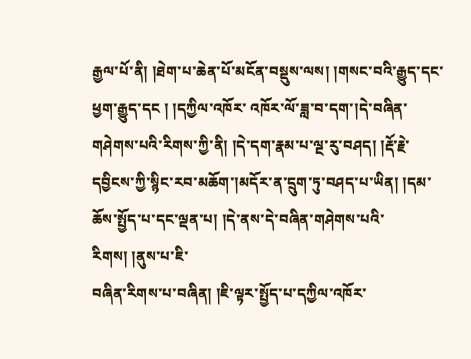རྒྱལ་པོ་ནི། །ཐེག་པ་ཆེན་པོ་མངོན་བསྡུས་ལས། །གསང་བའི་རྒྱུད་དང་ཕྱག་རྒྱུད་དང ། །དཀྱིལ་འཁོར་ འཁོར་ལོ་ཟླ་བ་དག་།དེ་བཞིན་གཤེགས་པའི་རིགས་ཀྱི་ནི། །དེ་དག་རྣམ་པ་ལྔ་རུ་བཤད། །རྡོ་རྗེ་དབྱིངས་ཀྱི་སྙིང་རབ་མཆོག་།མདོར་ན་དྲུག་ཏུ་བཤད་པ་ཡིན། །དམ་ཆོས་སྤྱོད་པ་དང་ལྡན་པ། །དེ་ནས་དེ་བཞིན་གཤེགས་པའི་རིགས། །ནུས་པ་ཇི་
བཞིན་རིགས་པ་བཞིན། །ཇི་ལྟར་སྤྱོད་པ་དཀྱིལ་འཁོར་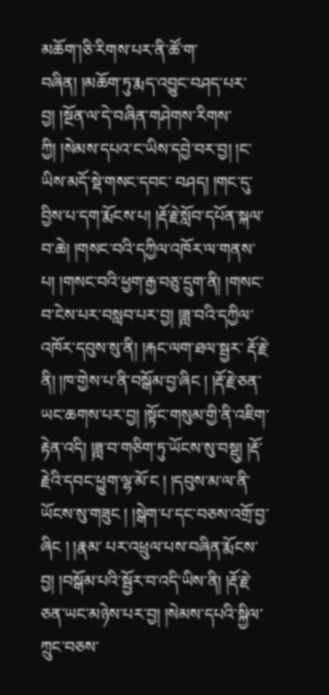མཆོག་།ཅི་རིགས་པར་ནི་ཚོ་ག་བཞིན། །མཆོག་ཏུ་རྨད་འབྱུང་བཤད་པར་བྱ། །སྔོན་ལ་དེ་བཞིན་གཤེགས་རིགས་ཀྱི། །སེམས་དཔའ་ང་ཡིས་དབྱེ་བར་བྱ། །ང་ཡིས་མདོ་སྡེ་གསང་དབང་ བཤད། །གང་དུ་བྱིས་པ་དག་རྨོངས་པ། །རྡོ་རྗེ་སློབ་དཔོན་སྐལ་བ་ཆེ། །གསང་བའི་དཀྱིལ་འཁོར་ལ་གནས་པ། །གསང་བའི་ཕྱག་རྒྱ་བཅུ་དྲུག་ནི། །གསང་བ་ངེས་པར་བསླབ་པར་བྱ། །ཟླ་བའི་དཀྱིལ་འཁོར་དབུས་སུ་ནི། །རྐང་ལག་ཐལ་སྦྱར་ རྡོ་རྗེ་ནི། །ཁ་གྱེས་པ་ནི་བསྒོམ་བྱ་ཞིང ། །རྡོ་རྗེ་ཅན་ཡང་ཆགས་པར་བྱ། །སྟོང་གསུམ་གྱི་ནི་འཇིག་རྟེན་འདི། །ཟླ་བ་གཅིག་ཏུ་ཡོངས་སུ་བསྡུ། །རྡོ་རྗེའི་དབང་ཕྱུག་ལྷ་མོ་ང ། །དབུས་མ་ལ་ནི་ཡོངས་སུ་གཟུང ། །སྒེག་པ་དང་བཅས་འགྲོ་བྱ་ཞིང ། །རྣམ་ པར་འཕྲུལ་པས་བཞིན་རྨོངས་བྱ། །བསྒོམ་པའི་སྦྱོར་བ་འདི་ཡིས་ནི། །རྡོ་རྗེ་ཅན་ཡང་མཉེས་པར་བྱ། །སེམས་དཔའི་སྐྱིལ་ཀྲུང་བཅས་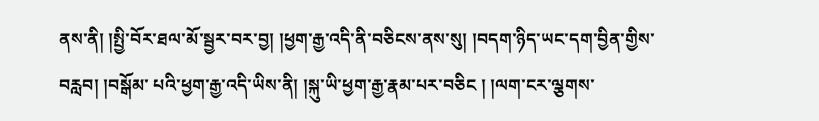ནས་ནི། །སྤྱི་བོར་ཐལ་མོ་སྦྱར་བར་བྱ། །ཕྱག་རྒྱ་འདི་ནི་བཅིངས་ནས་སུ། །བདག་ཉིད་ཡང་དག་བྱིན་གྱིས་བརླབ། །བསྒོམ་ པའི་ཕྱག་རྒྱ་འདི་ཡིས་ནི། །སྐུ་ཡི་ཕྱག་རྒྱ་རྣམ་པར་བཅིང ། །ལག་ངར་ལྕགས་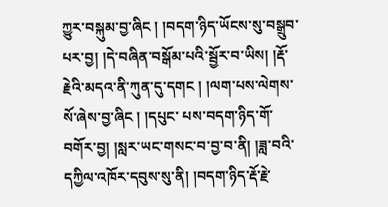ཀྱུར་བསྐུམ་བྱ་ཞིང ། །བདག་ཉིད་ཡོངས་སུ་བསྒྲུབ་པར་བྱ། །དེ་བཞིན་བསྒོམ་པའི་སྦྱོར་བ་ཡིས། །རྡོ་རྗེའི་མདའ་ནི་ཀུན་དུ་དགང ། །ལག་པས་ལེགས་སོ་ཞེས་བྱ་ཞིང ། །དཔུང་ པས་བདག་ཉིད་གོ་བགོར་བྱ། །སླར་ཡང་གསང་བ་བྱ་བ་ནི། །ཟླ་བའི་དཀྱིལ་འཁོར་དབུས་སུ་ནི། །བདག་ཉིད་རྡོ་རྗེ་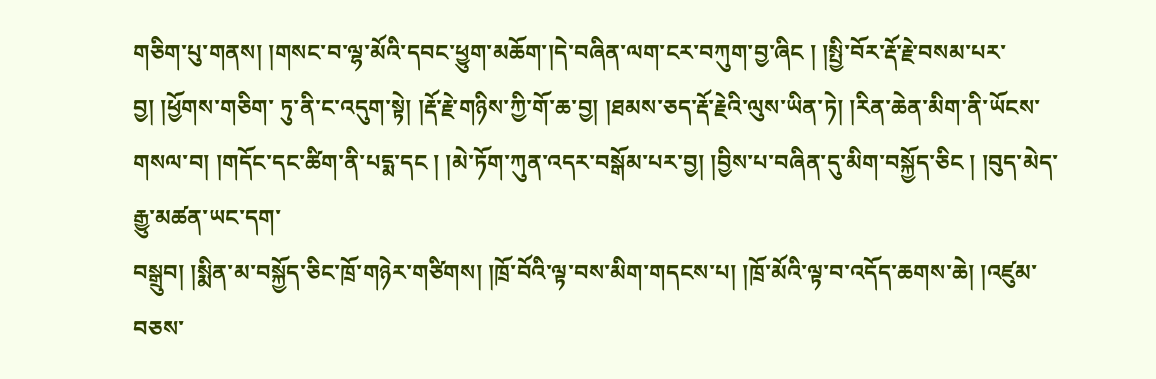གཅིག་པུ་གནས། །གསང་བ་ལྷ་མོའི་དབང་ཕྱུག་མཆོག་།དེ་བཞིན་ལག་ངར་བཀུག་བྱ་ཞིང ། །སྤྱི་བོར་རྡོ་རྗེ་བསམ་པར་བྱ། །ཕྱོགས་གཅིག་ ཏུ་ནི་ང་འདུག་སྟེ། །རྡོ་རྗེ་གཉིས་ཀྱི་གོ་ཆ་བྱ། །ཐམས་ཅད་རྡོ་རྗེའི་ལུས་ཡིན་ཏེ། །རིན་ཆེན་མིག་ནི་ཡོངས་གསལ་བ། །གདོང་དང་ཚིག་ནི་པདྨ་དང ། །མེ་ཏོག་ཀུན་འདར་བསྒོམ་པར་བྱ། །བྱིས་པ་བཞིན་དུ་མིག་བསྐྱོད་ཅིང ། །བུད་མེད་རྒྱུ་མཚན་ཡང་དག་
བསྒྲུབ། །སྨིན་མ་བསྐྱོད་ཅིང་ཁྲོ་གཉེར་གཙིགས། །ཁྲོ་བོའི་ལྟ་བས་མིག་གདངས་པ། །ཁྲོ་མོའི་ལྟ་བ་འདོད་ཆགས་ཆེ། །འཛུམ་བཅས་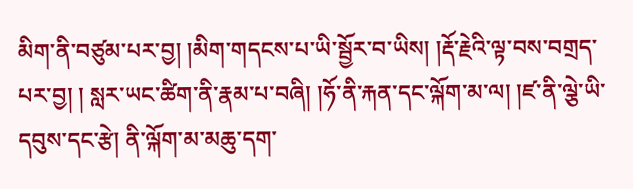མིག་ནི་བཙུམ་པར་བྱ། །མིག་གདངས་པ་ཡི་སྦྱོར་བ་ཡིས། །རྡོ་རྗེའི་ལྟ་བས་བགྲད་པར་བྱ། ། སླར་ཡང་ཚིག་ནི་རྣམ་པ་བཞི། །ཧོ་ནི་རྐན་དང་ལྐོག་མ་ལ། །ཛ་ནི་ལྕེ་ཡི་དབུས་དང་རྩེ། ནི་ལྐོག་མ་མཆུ་དག་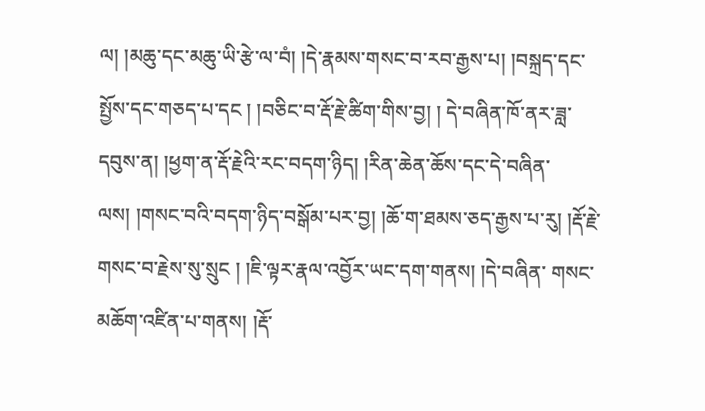ལ། །མཆུ་དང་མཆུ་ཡི་རྩེ་ལ་བཾ། །དེ་རྣམས་གསང་བ་རབ་རྒྱས་པ། །བསྐྲད་དང་སྤྱོས་དང་གཅད་པ་དང ། །བཅིང་བ་རྡོ་རྗེ་ཚིག་གིས་བྱ། ། དེ་བཞིན་ཁོ་ནར་ཟླ་དབུས་ན། །ཕྱག་ན་རྡོ་རྗེའི་རང་བདག་ཉིད། །རིན་ཆེན་ཆོས་དང་དེ་བཞིན་ལས། །གསང་བའི་བདག་ཉིད་བསྒོམ་པར་བྱ། །ཆོ་ག་ཐམས་ཅད་རྒྱས་པ་རུ། །རྡོ་རྗེ་གསང་བ་རྗེས་སུ་སྲུང ། །ཇི་ལྟར་རྣལ་འབྱོར་ཡང་དག་གནས། །དེ་བཞིན་ གསང་མཆོག་འཛིན་པ་གནས། །རྡོ་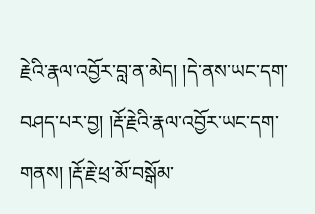རྗེའི་རྣལ་འབྱོར་བླ་ན་མེད། །དེ་ནས་ཡང་དག་བཤད་པར་བྱ། །རྡོ་རྗེའི་རྣལ་འབྱོར་ཡང་དག་གནས། །རྡོ་རྗེ་ཕྲ་མོ་བསྒོམ་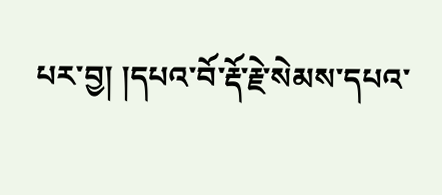པར་བྱ། །དཔའ་བོ་རྡོ་རྗེ་སེམས་དཔའ་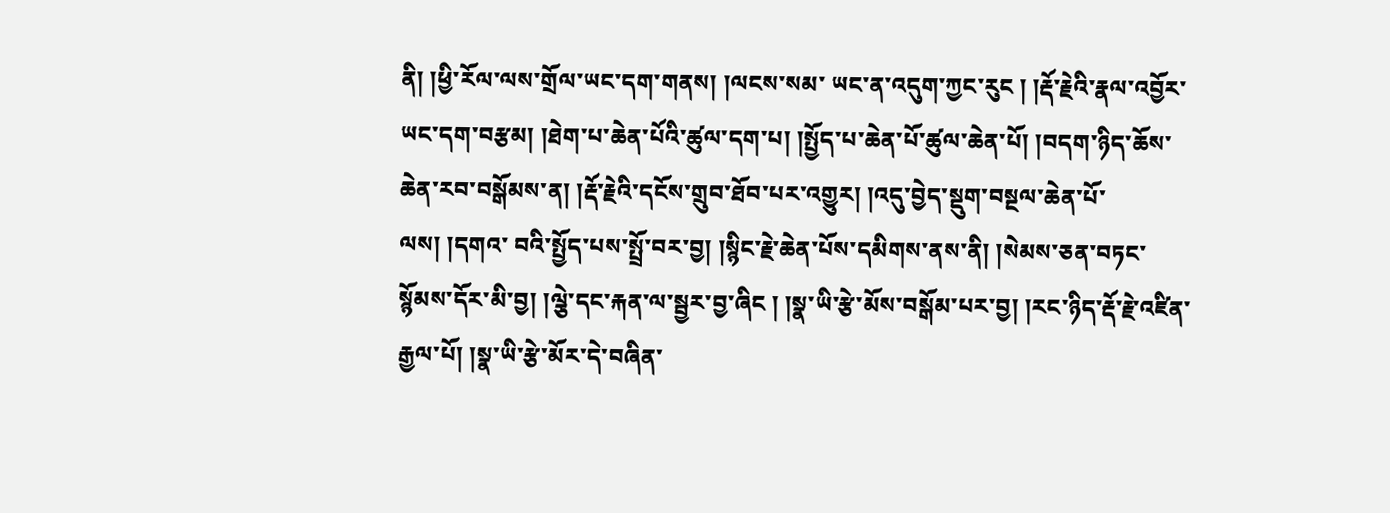ནི། །ཕྱི་རོལ་ལས་གྲོལ་ཡང་དག་གནས། །ལངས་སམ་ ཡང་ན་འདུག་ཀྱང་རུང ། །རྡོ་རྗེའི་རྣལ་འབྱོར་ཡང་དག་བརྩམ། །ཐེག་པ་ཆེན་པོའི་ཚུལ་དག་པ། །སྤྱོད་པ་ཆེན་པོ་ཚུལ་ཆེན་པོ། །བདག་ཉིད་ཆོས་ཆེན་རབ་བསྒོམས་ན། །རྡོ་རྗེའི་དངོས་གྲུབ་ཐོབ་པར་འགྱུར། །འདུ་བྱེད་སྡུག་བསྔལ་ཆེན་པོ་ལས། །དགའ་ བའི་སྤྱོད་པས་སྤྲོ་བར་བྱ། །སྙིང་རྗེ་ཆེན་པོས་དམིགས་ནས་ནི། །སེམས་ཅན་བཏང་སྙོམས་དོར་མི་བྱ། །ལྕེ་དང་རྐན་ལ་སྦྱར་བྱ་ཞིང ། །སྣ་ཡི་རྩེ་མོས་བསྒོམ་པར་བྱ། །རང་ཉིད་རྡོ་རྗེ་འཛིན་རྒྱལ་པོ། །སྣ་ཡི་རྩེ་མོར་དེ་བཞིན་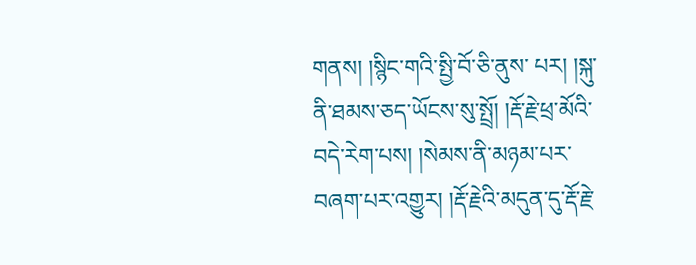གནས། །སྙིང་གའི་སྤྱི་བོ་ཅི་ནུས་ པར། །སྐུ་ནི་ཐམས་ཅད་ཡོངས་སུ་སྤྲོ། །རྡོ་རྗེ་ཕྲ་མོའི་བདེ་རེག་པས། །སེམས་ནི་མཉམ་པར་བཞག་པར་འགྱུར། །རྡོ་རྗེའི་མདུན་དུ་རྡོ་རྗེ་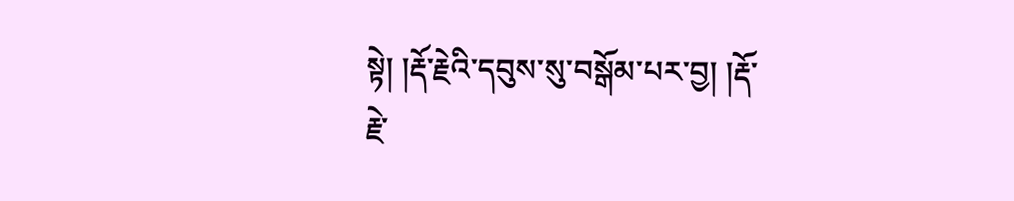སྟེ། །རྡོ་རྗེའི་དབུས་སུ་བསྒོམ་པར་བྱ། །རྡོ་རྗེ་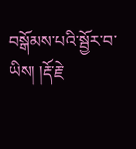བསྒོམས་པའི་སྦྱོར་བ་ཡིས། །རྡོ་རྗེ་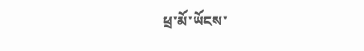ཕྲ་མོ་ཡོངས་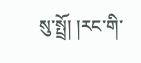སུ་སྤྲོ། །རང་གི་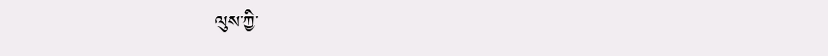ལུས་ཀྱི་